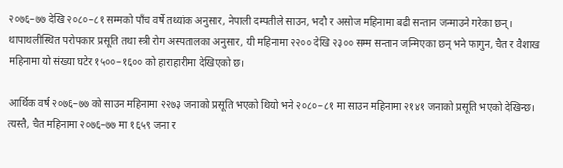२०७६–७७ देखि २०८०–८१ सम्मको पाँच वर्षे तथ्यांक अनुसार, नेपाली दम्पतीले साउन, भदौ र असोज महिनामा बढी सन्तान जन्माउने गरेका छन्। थापाथलीस्थित परोपकार प्रसूति तथा स्त्री रोग अस्पतालका अनुसार, यी महिनामा २२०० देखि २३०० सम्म सन्तान जन्मिएका छन् भने फागुन, चैत र वैशाख महिनामा यो संख्या घटेर १५००–१६०० को हाराहारीमा देखिएको छ।

आर्थिक वर्ष २०७६–७७ को साउन महिनामा २२७३ जनाको प्रसूति भएको थियो भने २०८०–८१ मा साउन महिनामा २१४१ जनाको प्रसूति भएको देखिन्छ। त्यस्तै, चैत महिनामा २०७६–७७ मा १६५९ जना र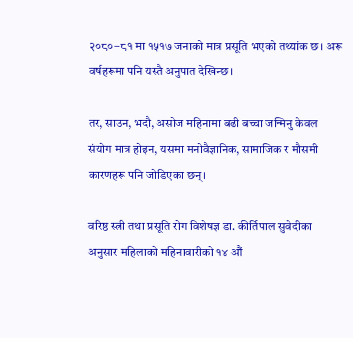२०८०–८१ मा १५१७ जनाको मात्र प्रसूति भएको तथ्यांक छ। अरू वर्षहरूमा पनि यस्तै अनुपात देखिन्छ।

तर, साउन, भदौ, असोज महिनामा बढी बच्चा जन्मिनु केवल संयोग मात्र होइन, यसमा मनोवैज्ञानिक, सामाजिक र मौसमी कारणहरू पनि जोडिएका छन्।

वरिष्ठ स्त्री तथा प्रसूति रोग विशेषज्ञ डा. कीर्तिपाल सुवेदीका अनुसार महिलाको महिनावारीको १४ औं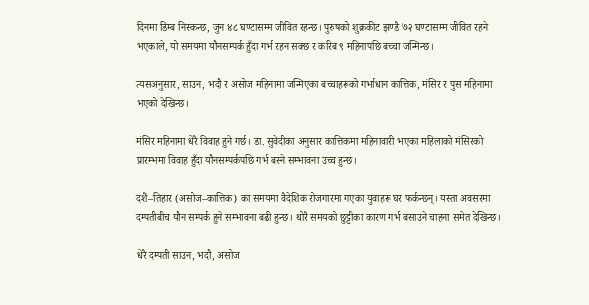दिनमा डिम्ब निस्कन्छ, जुन ४८ घण्टासम्म जीवित रहन्छ। पुरुषको शुक्रकीट झण्डै ७२ घण्टासम्म जीवित रहने भएकाले, यो समयमा यौनसम्पर्क हुँदा गर्भ रहन सक्छ र करिब ९ महिनापछि बच्चा जन्मिन्छ।

त्यसअनुसार, साउन, भदौ र असोज महिनामा जन्मिएका बच्चाहरूको गर्भाधान कात्तिक, मंसिर र पुस महिनामा भएको देखिन्छ।

मंसिर महिनामा धेरै विवाह हुने गर्छ। डा. सुवेदीका अनुसार कात्तिकमा महिनावारी भएका महिलाको मंसिरको प्रारम्भमा विवाह हुँदा यौनसम्पर्कपछि गर्भ बस्ने सम्भावना उच्च हुन्छ।

दशैं–तिहार (असोज–कात्तिक) का समयमा वैदेशिक रोजगारमा गएका युवाहरू घर फर्कन्छन्। यस्ता अवसरमा दम्पतीबीच यौन सम्पर्क हुने सम्भावना बढी हुन्छ। थोरै समयको छुट्टीका कारण गर्भ बसाउने चाहना समेत देखिन्छ।

धेरै दम्पती साउन, भदौ, असोज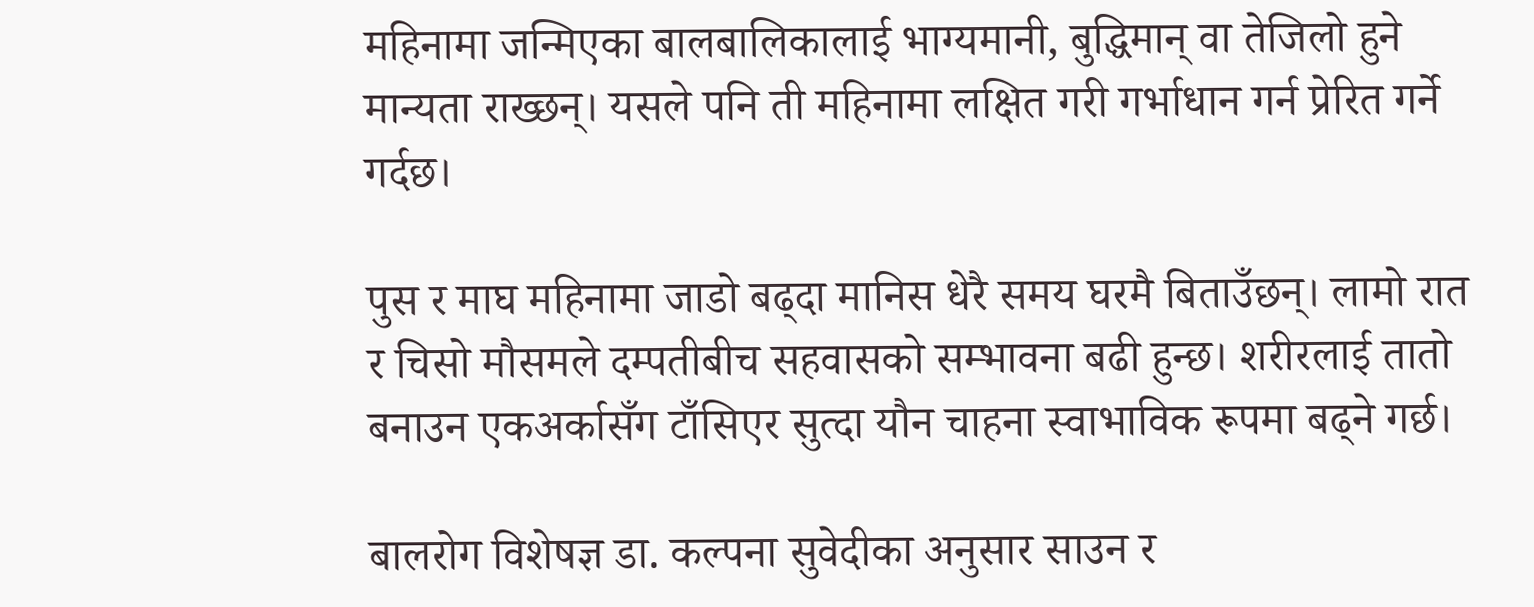महिनामा जन्मिएका बालबालिकालाई भाग्यमानी, बुद्धिमान् वा तेजिलो हुने मान्यता राख्छन्। यसले पनि ती महिनामा लक्षित गरी गर्भाधान गर्न प्रेरित गर्ने गर्दछ।

पुस र माघ महिनामा जाडो बढ्दा मानिस धेरै समय घरमै बिताउँछन्। लामो रात र चिसो मौसमले दम्पतीबीच सहवासको सम्भावना बढी हुन्छ। शरीरलाई तातो बनाउन एकअर्कासँग टाँसिएर सुत्दा यौन चाहना स्वाभाविक रूपमा बढ्ने गर्छ।

बालरोग विशेषज्ञ डा. कल्पना सुवेदीका अनुसार साउन र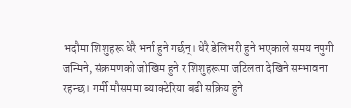भदौमा शिशुहरू धेरै भर्ना हुने गर्छन्। धेरै डेलिभरी हुने भएकाले समय नपुगी जन्मिने, संक्रमणको जोखिम हुने र शिशुहरूमा जटिलता देखिने सम्भावना रहन्छ। गर्मी मौसममा ब्याक्टेरिया बढी सक्रिय हुने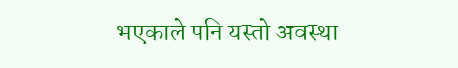भएकाले पनि यस्तो अवस्था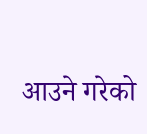आउने गरेको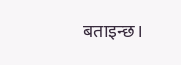बताइन्छ।